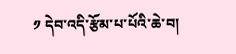༡ དེབ་འདི་རྩོམ་པ་པོའི་ཆེ་བ།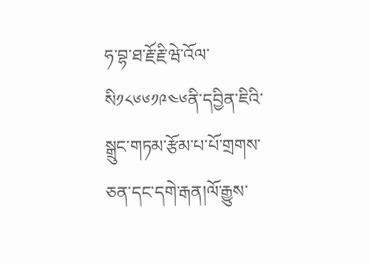ཧ་བྷ་ཐ་རྗོ་རྗི་ཝེ་འོལ་སི༡༨༦༦༡༩༤༦ནི་དབྱིན་ཇིའི་སྒྲུང་གཏམ་རྩོམ་པ་པོ་གྲགས་ཅན་དང་དགེ་རྒན།ལོ་རྒྱུས་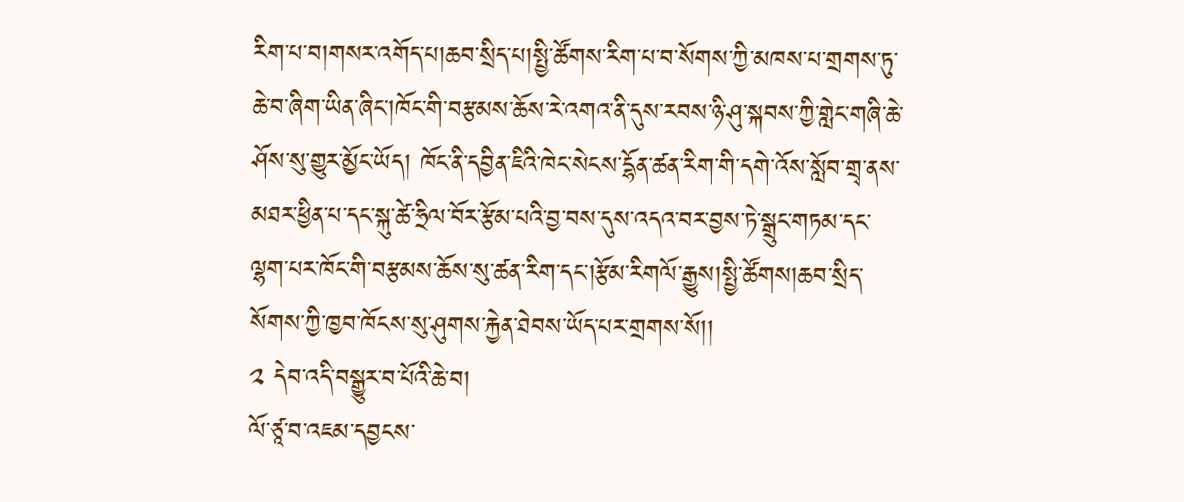རིག་པ་བ།གསར་འགོད་པ།ཆབ་སྲིད་པ།སྤྱི་ཚོགས་རིག་པ་བ་སོགས་ཀྱི་མཁས་པ་གྲགས་ཏུ་ཆེ་བ་ཞིག་ཡིན་ཞིང་།ཁོང་གི་བརྩམས་ཆོས་རེ་འགའ་ནི་དུས་རབས་ཉི་ཤུ་སྐབས་ཀྱི་གླེང་གཞི་ཆེ་ཤོས་སུ་གྱུར་མྱོང་ཡོད། ཁོང་ནི་དབྱིན་ཇིའི་ཁེང་སེངས་དྷོན་ཚན་རིག་གི་དགེ་འོས་སློབ་གྲྭ་ནས་མཐར་ཕྱིན་པ་དང་སྐུ་ཚེ་ཧྲིལ་བོར་རྩོམ་པའི་བྱ་བས་དུས་འདའ་བར་བྱས་ཏེ་སྒྲུང་གཏམ་དང་ལྷག་པར་ཁོང་གི་བརྩམས་ཆོས་སུ་ཚན་རིག་དང་།རྩོམ་རིགལོ་རྒྱུས།སྤྱི་ཚོགས།ཆབ་སྲིད་སོགས་ཀྱི་ཁྱབ་ཁོངས་སུ་ཤུགས་རྐྱེན་ཐེབས་ཡོད་པར་གྲགས་སོ།།
༢ དེབ་འདི་བསྒྱུར་བ་པོའི་ཆེ་བ།
ལོ་ཙཱ་བ་འཇམ་དབྱངས་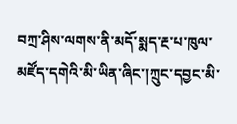བཀྲ་ཤིས་ལགས་ནི་མདོ་སྨད་རྔ་པ་ཁུལ་མཛོད་དགེའི་མི་ཡིན་ཞིང་།ཀྲུང་དབྱང་མི་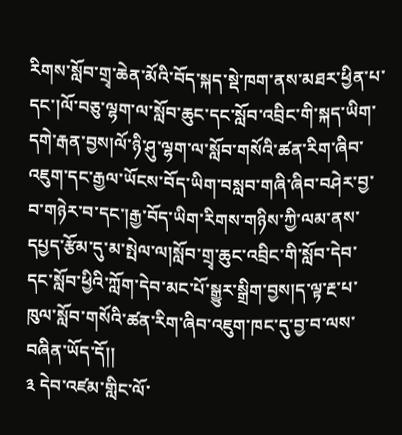རིགས་སློབ་གྲྭ་ཆེན་མོའི་བོད་སྐད་སྡེ་ཁག་ནས་མཐར་ཕྱིན་པ་དང་།ལོ་བཅུ་ལྷག་ལ་སློབ་ཆུང་དང་སློབ་འབྲིང་གི་སྐད་ཡིག་དགེ་རྒན་བྱས།ལོ་ཉི་ཤུ་ལྷག་ལ་སློབ་གསོའི་ཚན་རིག་ཞིབ་འཇུག་དང་རྒྱལ་ཡོངས་བོད་ཡིག་བསླབ་གཞི་ཞིབ་བཤེར་བྱ་བ་གཉེར་བ་དང་།རྒྱ་བོད་ཡིག་རིགས་གཉིས་ཀྱི་ལམ་ནས་དཔྱད་རྩོམ་དུ་མ་སྤེལ་ལ།སློབ་གྲྭ་ཆུང་འབྲིང་གི་སློབ་དེབ་དང་སློབ་ཕྱིའི་ཀློག་དེབ་མང་པོ་སྒྱུར་སྒྲིག་བྱས།ད་ལྟ་རྔ་པ་ཁུལ་སློབ་གསོའི་ཚན་རིག་ཞིབ་འཇུག་ཁང་དུ་བྱ་བ་ལས་བཞིན་ཡོད་དོ།།
༣ དེབ་འཛམ་གླིང་ལོ་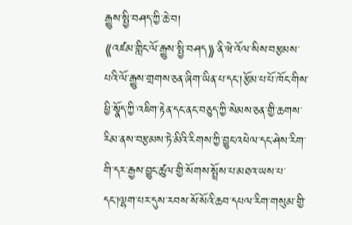རྒྱུས་སྤྱི་བཤད་ཀྱི་ཆེ་བ།
⟪འཛམ་གླིང་ལོ་རྒྱུས་སྤྱི་བཤད⟫་ནི་ཝེ་འོལ་སིས་བརྩམས་པའི་ལོ་རྒྱུས་གྲགས་ཅན་ཞིག་ཡིན་པ་དང་།རྩོམ་པ་པོ་ཁོང་གིས་ཕྱི་སྣོད་ཀྱི་འཇིག་རྟེན་དང་ནང་བཅུད་ཀྱི་སེམས་ཅན་གྱི་ཆགས་རིམ་ནས་བརྩམས་ཏེ་མིའི་རིགས་ཀྱི་བྱུང་འཕེལ་དང་ཤེས་རིག་གི་དར་རྒྱས་བྱུང་ཚུལ་གྱི་སོགས་སྤྲོས་པ་མཐའ་ཡས་པ་དང་།ལྷག་པར་དུས་རབས་སོ་སོའི་ཆབ་དཔལ་རིག་གསུམ་གྱི་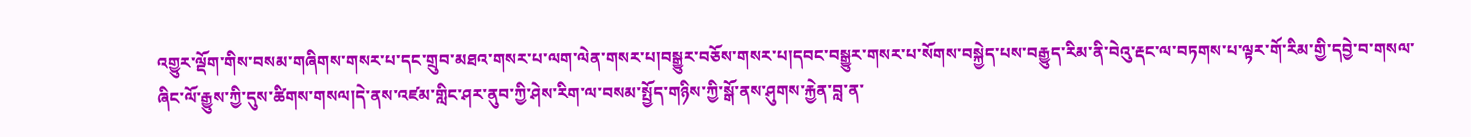འགྱུར་ལྡོག་གིས་བསམ་གཞིགས་གསར་པ་དང་གྲུབ་མཐའ་གསར་པ་ལག་ལེན་གསར་པ།བསྒྱུར་བཅོས་གསར་པ།དབང་བསྒྱུར་གསར་པ་སོགས་བསྐྱེད་པས་བརྒྱུད་རིམ་ནི་བེའུ་རྡང་ལ་བཏགས་པ་ལྟར་གོ་རིམ་གྱི་དབྱེ་བ་གསལ་ཞིང་ལོ་རྒྱུས་ཀྱི་དུས་ཚིགས་གསལ།དེ་ནས་འཛམ་གླིང་ཤར་ནུབ་ཀྱི་ཤེས་རིག་ལ་བསམ་སྤྱོད་གཉིས་ཀྱི་སྒོ་ནས་ཤུགས་རྐྱེན་བླ་ན་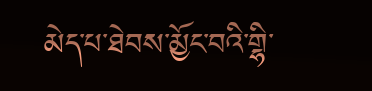མེད་པ་ཐེབས་མྱོང་བའི་གྷི་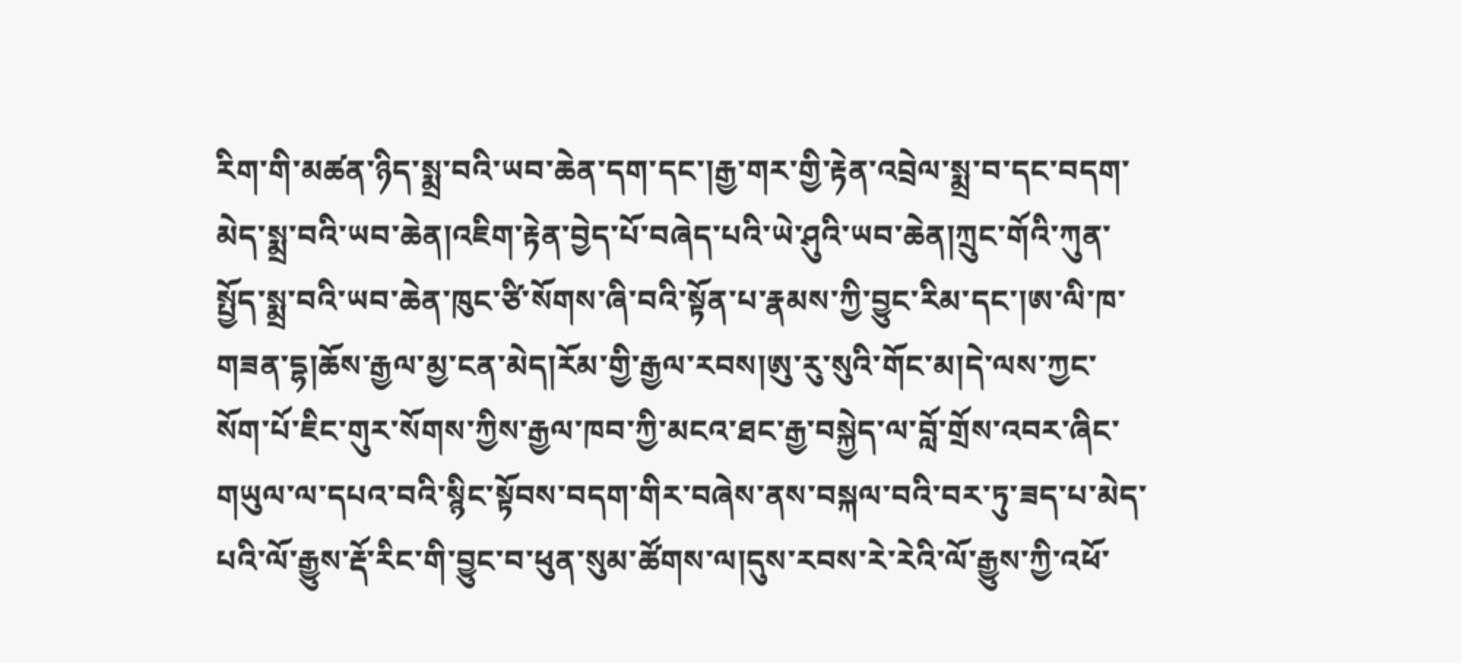རིག་གི་མཚན་ཉིད་སྨྲ་བའི་ཡབ་ཆེན་དག་དང་།རྒྱ་གར་གྱི་རྟེན་འབྲེལ་སྨྲ་བ་དང་བདག་མེད་སྨྲ་བའི་ཡབ་ཆེན།འཇིག་རྟེན་བྱེད་པོ་བཞེད་པའི་ཡེ་ཤུའི་ཡབ་ཆེན།ཀྲུང་གོའི་ཀུན་སྤྱོད་སྨྲ་བའི་ཡབ་ཆེན་ཁུང་ཙི་སོགས་ཞི་བའི་སྟོན་པ་རྣམས་ཀྱི་བྱུང་རིམ་དང་།ཨ་ལི་ཁ་གཟན་དྷ།ཆོས་རྒྱལ་མྱ་ངན་མེད།རོམ་གྱི་རྒྱལ་རབས།ཨུ་རུ་སུའི་གོང་མ།དེ་ལས་ཀྱང་སོག་པོ་ཇིང་གུར་སོགས་ཀྱིས་རྒྱལ་ཁབ་ཀྱི་མངའ་ཐང་རྒྱ་བསྐྱེད་ལ་བློ་གྲོས་འབར་ཞིང་གཡུལ་ལ་དཔའ་བའི་སྙིང་སྟོབས་བདག་གིར་བཞེས་ནས་བསྐལ་བའི་བར་ཏུ་ཟད་པ་མེད་པའི་ལོ་རྒྱུས་རྡོ་རིང་གི་བྱུང་བ་ཕུན་སུམ་ཚོགས་ལ།དུས་རབས་རེ་རེའི་ལོ་རྒྱུས་ཀྱི་འཕོ་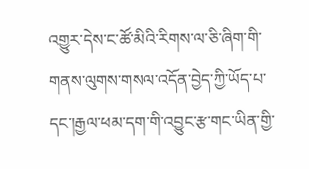འགྱུར་དེས་ང་ཚོ་མིའི་རིགས་ལ་ཅི་ཞིག་གི་གནས་ལུགས་གསལ་འདོན་བྱེད་ཀྱི་ཡོད་པ་དང་།རྒྱལ་ཕམ་དག་གི་འབྱུང་རྩ་གང་ཡིན་གྱི་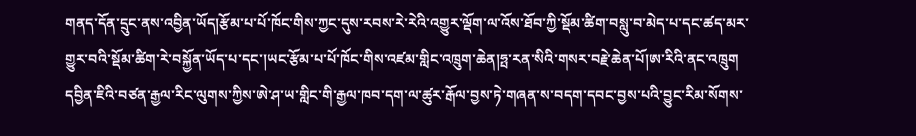གནད་དོན་དྲུང་ནས་འབྱིན་ཡོད།རྩོམ་པ་པོ་ཁོང་གིས་ཀྱང་དུས་རབས་རེ་རེའི་འགྱུར་ལྡོག་ལ་འོས་ཐོབ་ཀྱི་སྡོམ་ཚིག་བསླུ་བ་མེད་པ་དང་ཚད་མར་གྱུར་བའི་སྡོམ་ཚིག་རེ་བསྐྱོན་ཡོད་པ་དང་།ཡང་རྩོམ་པ་པོ་ཁོང་གིས་འཛམ་གླིང་འཁྲུག་ཆེན།ཧྤ་རན་སིའི་གསར་བརྗེ་ཆེན་པོ།ཨ་རིའི་ནང་འཁྲུག དབྱིན་ཇིའི་བཙན་རྒྱལ་རིང་ལུགས་ཀྱིས་ཨེ་ཤ་ཡ་གླིང་གི་རྒྱལ་ཁབ་དག་ལ་ཚུར་རྒོལ་བྱས་ཏེ་གཞན་ས་བདག་དབང་བྱས་པའི་བྱུང་རིམ་སོགས་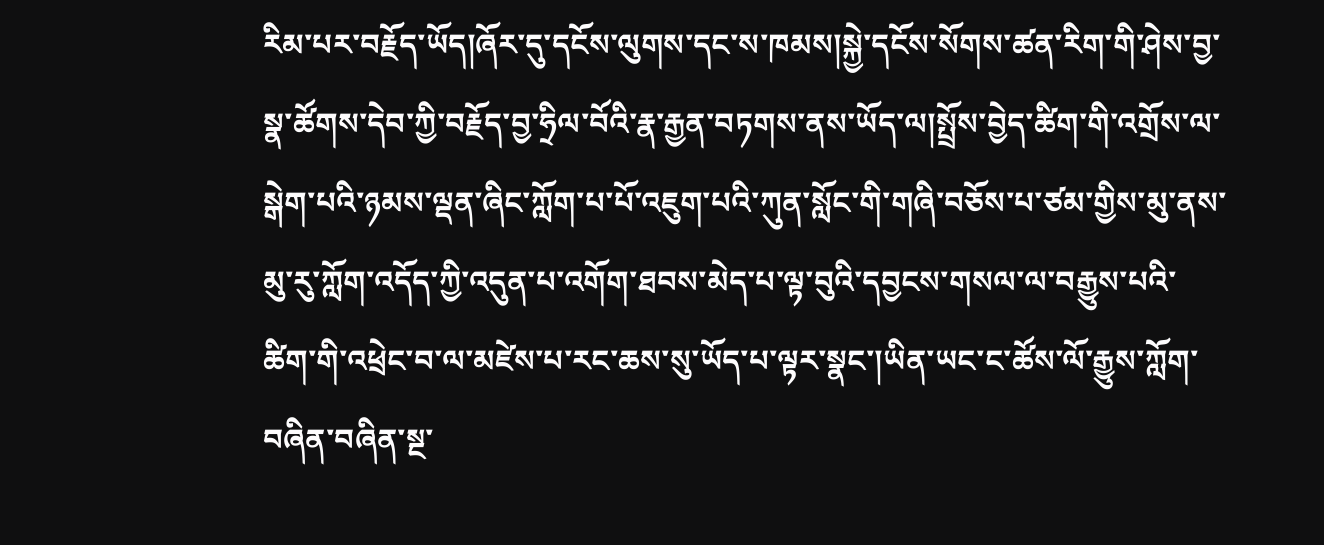རིམ་པར་བརྗོད་ཡོད།ཞོར་དུ་དངོས་ལུགས་དང་ས་ཁམས།སྐྱེ་དངོས་སོགས་ཚན་རིག་གི་ཤེས་བྱ་སྣ་ཚོགས་དེབ་ཀྱི་བརྗོད་བྱ་ཧྲིལ་བོའི་རྣ་རྒྱན་བཏགས་ནས་ཡོད་ལ།སྤྲོས་བྱེད་ཚིག་གི་འགྲོས་ལ་སྒེག་པའི་ཉམས་ལྡན་ཞིང་ཀློག་པ་པོ་འཇུག་པའི་ཀུན་སློང་གི་གཞི་བཅོས་པ་ཙམ་གྱིས་མུ་ནས་མུ་རུ་ཀློག་འདོད་ཀྱི་འདུན་པ་འགོག་ཐབས་མེད་པ་ལྟ་བུའི་དབྱངས་གསལ་ལ་བརྒྱུས་པའི་ཚིག་གི་འཕྲེང་བ་ལ་མཛེས་པ་རང་ཆས་སུ་ཡོད་པ་ལྟར་སྣང་།ཡིན་ཡང་ང་ཚོས་ལོ་རྒྱུས་ཀློག་བཞིན་བཞིན་སྔ་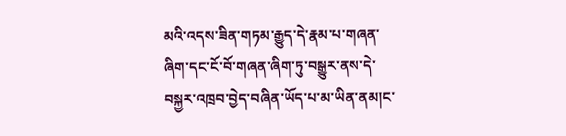མའི་འདས་ཟིན་གཏམ་རྒྱུད་དེ་རྣམ་པ་གཞན་ཞིག་དང་ངོ་བོ་གཞན་ཞིག་ཏུ་བསྒྱུར་ནས་དེ་བསྐྱར་འཁྲབ་བྱེད་བཞིན་ཡོད་པ་མ་ཡིན་ནམ།ང་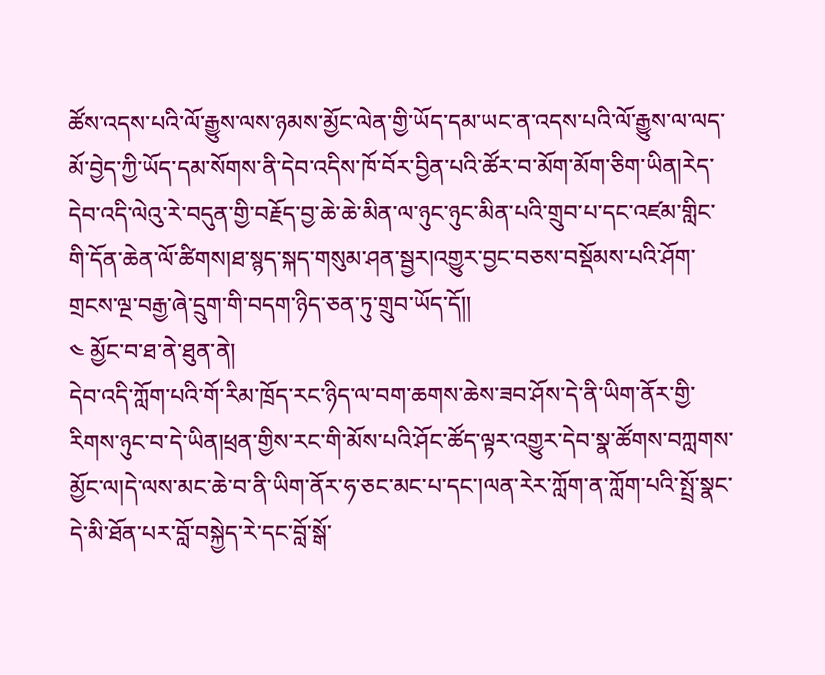ཚོས་འདས་པའི་ལོ་རྒྱུས་ལས་ཉམས་མྱོང་ལེན་གྱི་ཡོད་དམ་ཡང་ན་འདས་པའི་ལོ་རྒྱུས་ལ་ལད་མོ་བྱེད་ཀྱི་ཡོད་དམ་སོགས་ནི་དེབ་འདིས་ཁོ་བོར་བྱིན་པའི་ཚོར་བ་མོག་མོག་ཅིག་ཡིན།རེད་དེབ་འདི་ལེའུ་རེ་བདུན་གྱི་བརྗོད་བྱ་ཆེ་ཆེ་མིན་ལ་ཉུང་ཉུང་མིན་པའི་གྲུབ་པ་དང་འཛམ་གླིང་གི་དོན་ཆེན་ལོ་ཚིགས།ཐ་སྙད་སྐད་གསུམ་ཤན་སྦྱར།འགྱུར་བྱང་བཅས་བསྡོམས་པའི་ཤོག་གྲངས་ལྔ་བརྒྱ་ཞེ་དྲུག་གི་བདག་ཉིད་ཅན་ཏུ་གྲུབ་ཡོད་དོ།།
༤ མྱོང་བ་ཐ་ནེ་ཐུན་ནེ།
དེབ་འདི་ཀློག་པའི་གོ་རིམ་ཁྲོད་རང་ཉིད་ལ་བག་ཆགས་ཆེས་ཟབ་ཤོས་དེ་ནི་ཡིག་ནོར་གྱི་རིགས་ཉུང་བ་དེ་ཡིན།ཕྲན་གྱིས་རང་གི་མོས་པའི་ཤོང་ཚོད་ལྟར་འགྱུར་དེབ་སྣ་ཚོགས་བཀླགས་མྱོང་ལ།དེ་ལས་མང་ཆེ་བ་ནི་ཡིག་ནོར་ཧ་ཅང་མང་པ་དང་།ལན་རེར་ཀློག་ན་ཀློག་པའི་སྤྲོ་སྣང་དེ་མི་ཐོན་པར་བློ་བསྐྱེད་རེ་དང་བློ་སྒོ་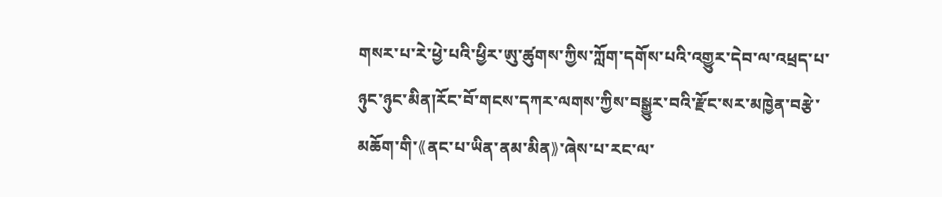གསར་པ་རེ་ཕྱེ་པའི་ཕྱིར་ཨུ་ཚུགས་ཀྱིས་ཀློག་དགོས་པའི་འགྱུར་དེབ་ལ་འཕྲད་པ་ཉུང་ཉུང་མིན།རོང་བོ་གངས་དཀར་ལགས་ཀྱིས་བསྒྱུར་བའི་རྫོང་སར་མཁྱེན་བརྩེ་མཆོག་གི་⟪ནང་པ་ཡིན་ནམ་མིན⟫་ཞེས་པ་རང་ལ་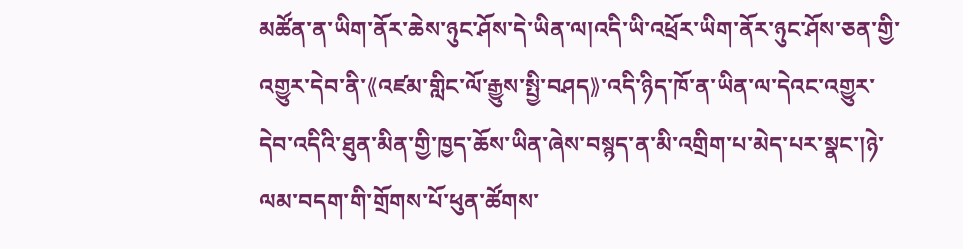མཚོན་ན་ཡིག་ནོར་ཆེས་ཉུང་ཤོས་དེ་ཡིན་ལ།འདི་ཡི་འཕྲོར་ཡིག་ནོར་ཉུང་ཤོས་ཅན་གྱི་འགྱུར་དེབ་ནི་⟪འཛམ་གླིང་ལོ་རྒྱུས་སྤྱི་བཤད⟫་འདི་ཉིད་ཁོ་ན་ཡིན་ལ་དེའང་འགྱུར་དེབ་འདིའི་ཐུན་མིན་གྱི་ཁྱད་ཆོས་ཡིན་ཞེས་བསྙད་ན་མི་འགྲིག་པ་མེད་པར་སྣང་།ཉེ་ལམ་བདག་གི་གྲོགས་པོ་ཕུན་ཚོགས་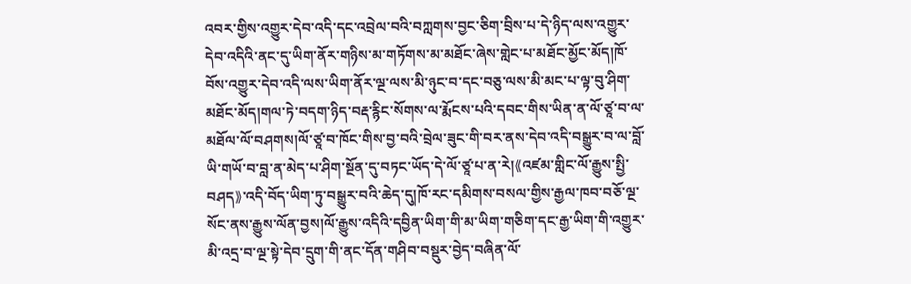འབར་གྱིས་འགྱུར་དེབ་འདི་དང་འབྲེལ་བའི་བཀླགས་བྱང་ཅིག་བྲིས་པ་དེ་ཉིད་ལས་འགྱུར་དེབ་འདིའི་ནང་དུ་ཡིག་ནོར་གཉིས་མ་གཏོགས་མ་མཐོང་ཞེས་གླེང་པ་མཐོང་མྱོང་མོད།ཁོ་བོས་འགྱུར་དེབ་འདི་ལས་ཡིག་ནོར་ལྔ་ལས་མི་ཉུང་བ་དང་བཅུ་ལས་མི་མང་པ་ལྟ་བུ་ཤིག་མཐོང་མོད།གལ་ཏེ་བདག་ཉིད་བརྡ་རྙིང་སོགས་ལ་རྨོངས་པའི་དབང་གིས་ཡིན་ན་ལོ་ཙཱ་བ་ལ་མཐོལ་ལོ་བཤགས།ལོ་ཙཱ་བ་ཁོང་གིས་བྱ་བའི་བྲེལ་ཟུང་གི་བར་ནས་དེབ་འདི་བསྒྱུར་བ་ལ་བློ་ཡི་གཡོ་བ་བླ་ན་མེད་པ་ཤིག་སྔོན་དུ་བཏང་ཡོད་དེ་ལོ་ཙཱ་པ་ན་རེ།⟪འཛམ་གླིང་ལོ་རྒྱུས་སྤྱི་བཤད⟫་འདི་བོད་ཡིག་ཏུ་བསྒྱུར་བའི་ཆེད་དུ།ཁོ་རང་དམིགས་བསལ་གྱིས་རྒྱལ་ཁབ་བཅོ་ལྔ་སོང་ནས་རྒྱུས་ལོན་བྱས།ལོ་རྒྱུས་འདིའི་དབྱིན་ཡིག་གི་མ་ཡིག་གཅིག་དང་རྒྱ་ཡིག་གི་འགྱུར་མི་འདྲ་བ་ལྔ་སྟེ་དེབ་དྲུག་གི་ནང་དོན་གཤིབ་བསྡུར་བྱེད་བཞིན་ལོ་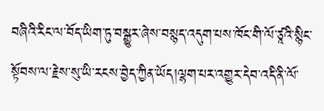བཞིའི་རིང་ལ་བོད་ཡིག་ཏུ་བསྒྱུར་ཞེས་བསྙད་འདུག་པས་ཁོང་གི་ལོ་ཙཱའི་སྙིང་སྟོབས་ལ་རྗེས་སུ་ཡི་རངས་བྱེད་ཀྱིན་ཡོད།ལྷག་པར་འགྱུར་དེབ་འདི་ནི་ལོ་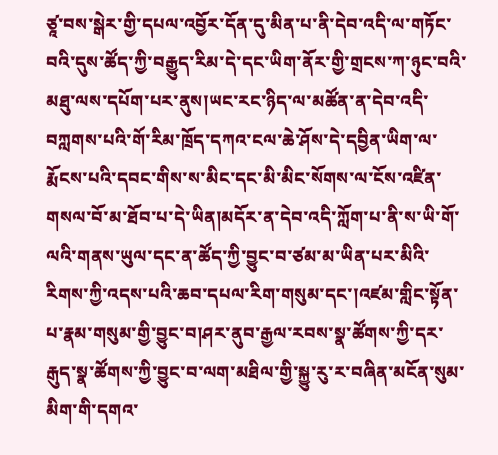ཙཱ་བས་སྒེར་གྱི་དཔལ་འབྱོར་དོན་དུ་མིན་པ་ནི་དེབ་འདི་ལ་གཏོང་བའི་དུས་ཚོད་ཀྱི་བརྒྱུད་རིམ་དེ་དང་ཡིག་ནོར་གྱི་གྲངས་ཀ་ཉུང་བའི་མཐུ་ལས་དཔོག་པར་ནུས།ཡང་རང་ཉིད་ལ་མཚོན་ན་དེབ་འདི་བཀླགས་པའི་གོ་རིམ་ཁྲོད་དཀའ་ངལ་ཆེ་ཤོས་དེ་དབྱིན་ཡིག་ལ་རྨོངས་པའི་དབང་གིས་ས་མིང་དང་མི་མིང་སོགས་ལ་ངོས་འཛིན་གསལ་བོ་མ་ཐོབ་པ་དེ་ཡིན།མདོར་ན་དེབ་འདི་ཀློག་པ་ནི་ས་ཡི་གོ་ལའི་གནས་ཡུལ་དང་ན་ཚོད་ཀྱི་བྱུང་བ་ཙམ་མ་ཡིན་པར་མིའི་རིགས་ཀྱི་འདས་པའི་ཆབ་དཔལ་རིག་གསུམ་དང་།འཛམ་གླིང་སྟོན་པ་རྣམ་གསུམ་གྱི་བྱུང་བ།ཤར་ནུབ་རྒྱལ་རབས་སྣ་ཚོགས་ཀྱི་དར་རྒུད་སྣ་ཚོགས་ཀྱི་བྱུང་བ་ལག་མཐིལ་གྱི་སྐྱུ་རུ་ར་བཞིན་མངོན་སུམ་མིག་གི་དགའ་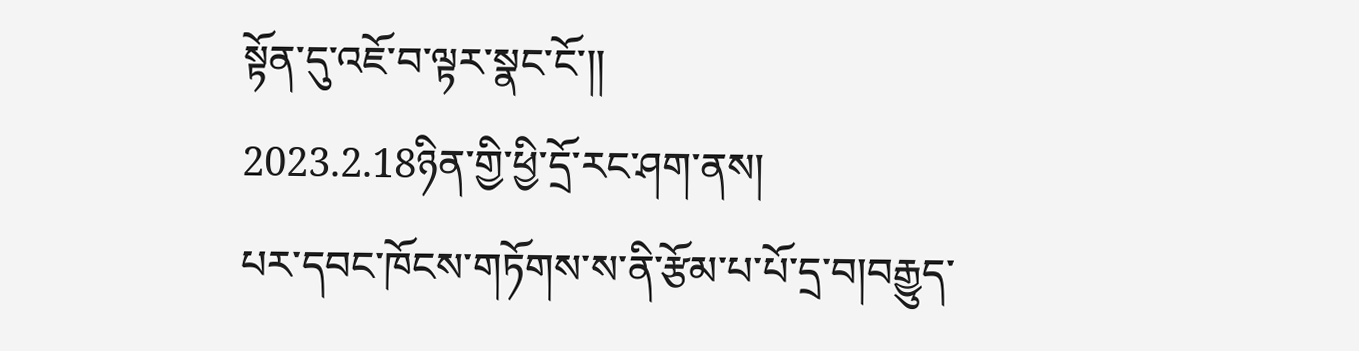སྟོན་དུ་འཇོ་བ་ལྟར་སྣང་ངོ་།།
2023.2.18ཉིན་གྱི་ཕྱི་དྲོ་རང་ཤག་ནས།
པར་དབང་ཁོངས་གཏོགས་ས་ནི་རྩོམ་པ་པོ་དྲ་བ།བརྒྱུད་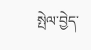སྤེལ་བྱེད་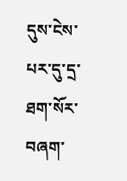དུས་ངེས་པར་དུ་དྲ་ཐག་སོར་བཞག་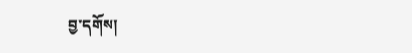བྱ་དགོས།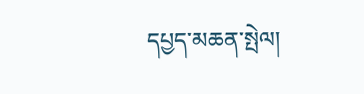དཔྱད་མཆན་སྤེལ།